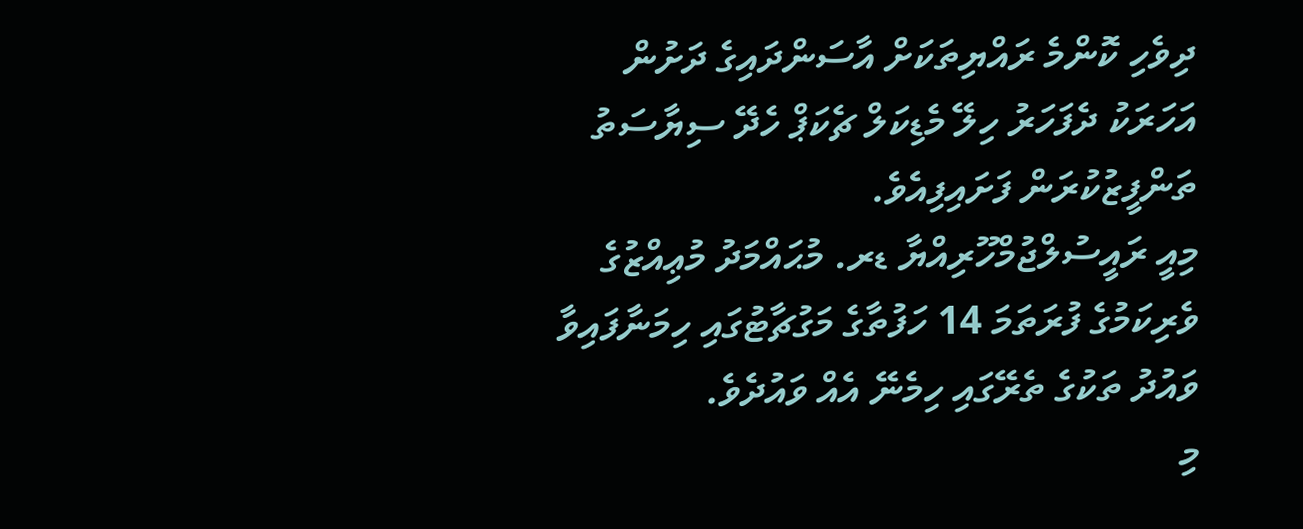ދިވެހި ކޮންމެ ރައްޔިތަކަށް އާސަންދައިގެ ދަށުން އަހަރަކު ދެފަހަރު ހިލޭ މެޑިކަލް ޗެކަޕް ހެދޭ ސިޔާސަތު ތަންފީޒުކުރަން ފަށައިފިއެވެ.
މިއީ ރައީސުލްޖުމްހޫރިއްޔާ ޑރ. މުޙައްމަދު މުޢިއްޒުގެ ވެރިކަމުގެ ފުރަތަމަ 14 ހަފުތާގެ މަގުޗާޓުގައި ހިމަނާފައިވާ ވައުދު ތަކުގެ ތެރޭގައި ހިމެނޭ އެއް ވައުދެވެ.
މި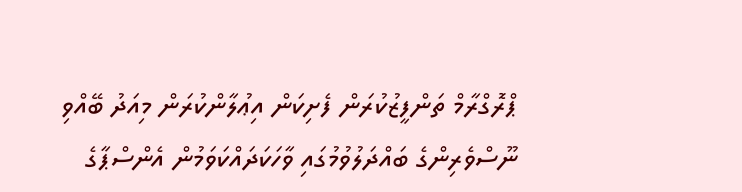ޕްރޮގްރާމް ތަންފީޒުކުރަން ފެށިކަން އިޢުލާންކުރަން މިއަދު ބޭއްވި ނޫސްވެރިންގެ ބައްދަލުވުމުގައި ވާހަކަދައްކަވަމުން އެންސްޕާގެ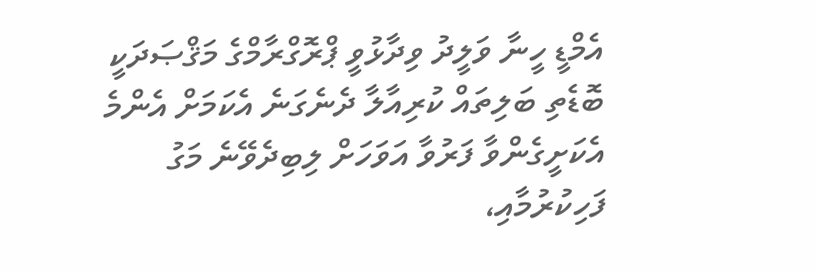އެމްޑީ ހީނާ ވަލީދު ވިދާޅުވީ ޕްރޮގްރާމްގެ މަޤްޞަދަކީ ބޮޑެތި ބަލިތައް ކުރިއާލާ ދެނެގަނެ އެކަމަށް އެންމެ އެކަށީގެންވާ ފަރުވާ އަވަހަށް ލިބިދެވޭނެ މަގު ފަހިކުރުމާއި،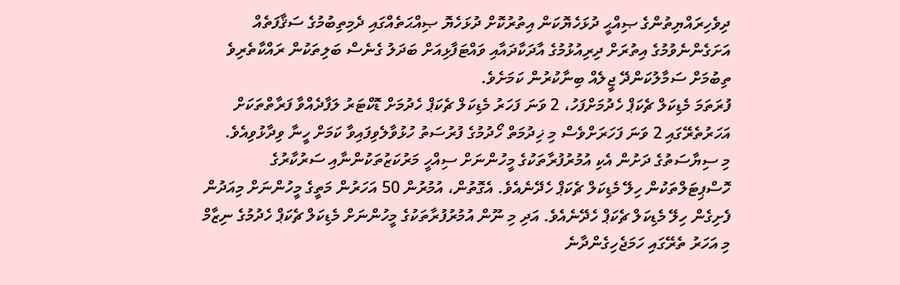ދިވެހިރައްޔިތުންގެ ޞިއްޙީ ދުޅަހެޔޮކަން އިތުރުކޮށް ދުޅަހެޔޮ ޞިއްޙަތެއްގައި ދެމިތިބުމުގެ ސަޤާފަތެއް އަށަގެންނެވުމުގެ އިތުރަށް ދިރިއުޅުމުގެ އާދަކާދައާއި ވައްޓަފާޅިއަށް ބަދަލު ގެނެސް ބަލިތަކުން ރައްކާތެރިވެ ތިބުމަށް ސަމާލުކަންދޭ ޖީލެއް ބިނާކުރުން ކަމަށެވެ.
ފުރަތަމަ މެޑިކަލް ޗެކަޕް ހެދުމަށްފަހު، 2 ވަނަ ފަހަރު މެޑިކަލް ޗެކަޕް ހެދުމަށް ޑޮކްޓަރު ލަފާދެއްވާ ފަރާތްތަކަށް އަހަރުތެރޭގައި 2 ވަނަ ފަހަރަށްވެސް މި ޚިދުމަތް ހޯދުމުގެ ފުރުސަތު ހުޅުވާލެވިފައިވާ ކަމަށް ހީނާ ވިދާޅުވިއެވެ.
މި ސިޔާސަތުގެ ދަށުން އެކި އުމުރުފުރާތަކުގެ މީހުންނަށް ސިއްހީ މަރުކަޒުތަކުންނާއި ސަރުކާރުގެ ހޮސްޕިޓަލްތަކުން ހިލޭ މެޑިކަލް ޗެކަޕް ހެދޭނެއެވެ. އެގޮތުން، އުމުރުން 50 އަހަރުން މަތީގެ މީހުންނަށް މިއަދުން ފެށިގެން ހިލޭ މެޑިކަލް ޗެކަޕް ހެދޭނެއެވެ. އަދި މި ނޫން އުމުރުފުރާތަކުގެ މީހުންނަށް މެޑިކަލް ޗެކަޕް ހެދުމުގެ ނިޒާމް މި އަހަރު ތެރޭގައި ހަމަޖެހިގެންދާނެ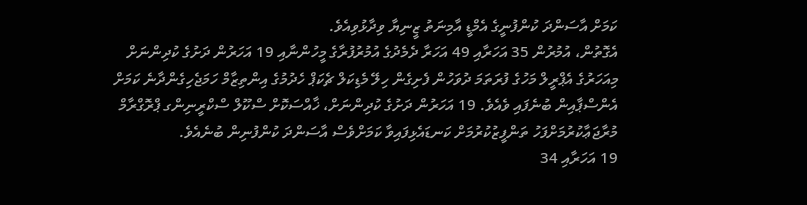ކަމަށް އާސަންދަ ކުންފުނީގެ އެމްޑީ އާމިނަތު ޒީނިޔާ ވިދާޅުވިއެވެ.
އެގޮތުން، އުމުރުން 35 އަހަރާއި 49 އަހަރާ ދެމެދުގެ އުމުރުފުރާގެ މީހުންނާއި 19 އަހަރުން ދަށުގެ ކުދިންނަށް މިއަހަރުގެ އެޕްރީލް މަހުގެ ފުރަތަމަ ދުވަހުން ފެށިގެން ހިލޭ މެޑިކަލް ޗެކަޕް ހެދުމުގެ އިންތިޒާމް ހަމަޖެހިގެންދާނެ ކަމަށް އެންސްޕާއިން ބުނެފައި ވެއެވެ. 19 އަހަރުން ދަށުގެ ކުދިންނަށް، ޚާއްސަކޮށް ސްކޫލް ސްކްރީނިންގ ޕްރޮގްރާމް މުރާޖަޢާކުރުމަށްފަހު ތަންފީޒުކުރުމަށް ކަނޑައެޅިފައިވާ ކަމަށްވެސް އާސަންދަ ކުންފުނިން ބުނެއެވެ.
19 އަހަރާއި 34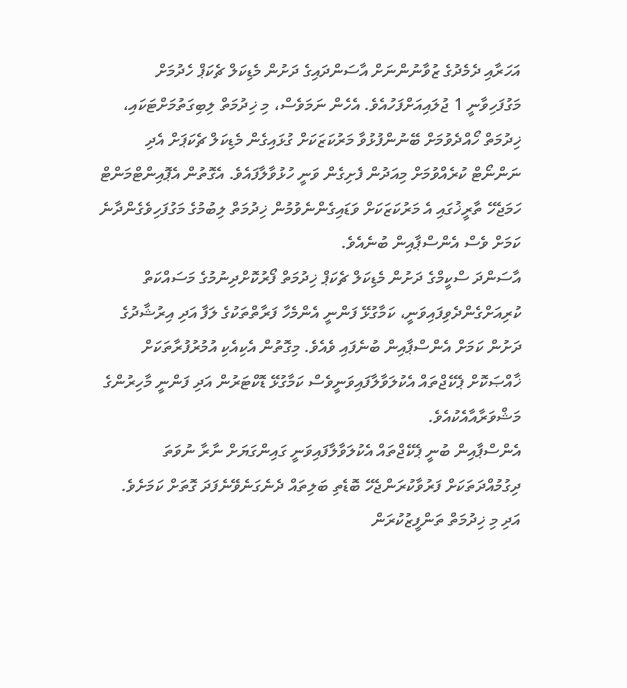އަހަރާއި ދެމެދުގެ ޒުވާނުންނަށް އާސަންދައިގެ ދަށުން މެޑިކަލް ޗެކަޕް ހެދުމަށް މަގުފަހިވާނީ 1 ޖުލައިއަށްފަހުއެވެ. އެހެން ނަމަވެސް، މި ޚިދުމަތް ލިބިގަތުމަށްޓަކައި، ޚިދުމަތް ހޯއްދެވުމަށް ބޭނުންފުޅުވާ މަރުކަޒަކަށް ގުޅައިގެން މެޑިކަލް ޗެކަޕަށް އެދި ނަންނޯޓް ކުރެއްވުމަށް މިއަދުން ފެށިގެން ވަނީ ހުޅުވާލާފައެވެ. އެގޮތުން އެޕޮއިންޓްމަންޓް ހަމަޖެހޭ ތާރީޚުގައި އެ މަރުކަޒަކަށް ވަޑައިގެންނެވުމުން ޚިދުމަތް ލިބުމުގެ މަގުފަހިވެގެންދާނެ ކަމަށް ވެސް އެންސްޕާއިން ބުނެއެވެ.
އާސަންދަ ސްކީމްގެ ދަށުން މެޑިކަލް ޗެކަޕް ޚިދުމަތް ފޯރުކޮށްދިނުމުގެ މަސައްކަތް ކުރިއަށްގެންދެވިފައިވަނީ، ކަމާގުޅޭ ފަންނީ އެންމެހާ ފަރާތްތަކުގެ ލަފާ އަދި އިރުޝާދުގެ ދަށުން ކަމަށް އެންސްޕާއިން ބުނެފައި ވެއެވެ. މިގޮތުން އެކިއެކި އުމުރުފުރާތަކަށް ޚާއްޞަކޮށް ޕެކޭޖްތައް އެކުލަވާލާފައިވަނީވެސް ކަމާގުޅޭ ޑޮކްޓަރުން އަދި ފަންނީ މާހިރުންގެ މަޝްވަރާއާއެކުއެވެ.
އެންސްޕާއިން ބުނީ ޕެކޭޖްތައް އެކުލަވާލާފައިވަނީ ގައިންގަޔަށް ނާރާ ނުވަތަ ދިގުމުއްދަތަކަށް ފަރުވާކުރަންޖެހޭ ބޮޑެތި ބަލިތައް ދެނެގަނެވޭނެފަދަ ގޮތަށް ކަމަށެވެ. އަދި މި ޚިދުމަތް ތަންފީޒުކުރަން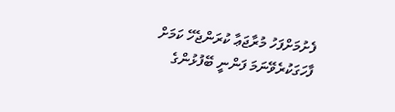ފެށުމަށްފަހު މުރާޖަޢާ ކުރަންޖެހޭ ކަމަށް ފާހަގަކުރެވޭނަމަ ފަންނީ ބޭފުޅުންގެ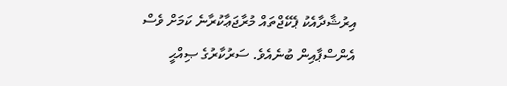އިރުޝާދާއެކު ޕެކޭޖްތައް މުރާޖަޢާކުރާނެ ކަމަށް ވެސް އެންސްޕާއިން ބުނެއެވެ. ސަރުކާރުގެ ޞިއްޙީ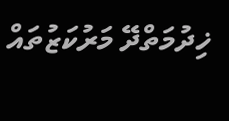ޚިދުމަތްދޭ މަރުކަޒުތައް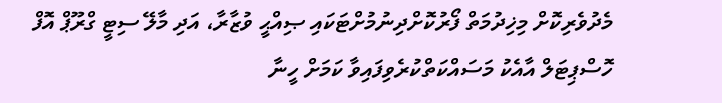މެދުވެރިކޮށް މިޚިދުމަތް ފޯރުކޮށްދިނުމުށްޓަކައި ޞިއްޙީ ވުޒާރާ، އަދި މާލޭ ސިޓީ ގްރޫޕް އޮފް ހޮސްޕިޓަލް އާއެކު މަސައްކަތްކުރެވިފައިވާ ކަމަށް ހީނާ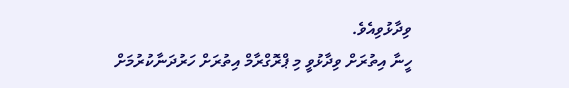ވިދާޅުވިއެވެ.
ހީނާ އިތުރަށް ވިދާޅުވީ މި ޕްރޮގްރާމް އިތުރަށް ހަރުދަނާކުރުމަށް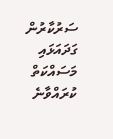ސަރުކާރުން ގަދައަޅައި މަސައްކަތް ކުރައްވާނެ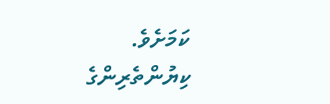ކަމަށެވެ.
ކިޔުންތެރިންގެ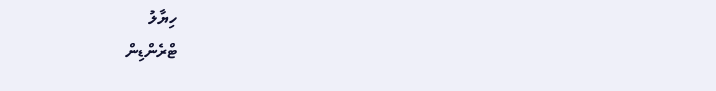ހިޔާލު
ޓްރެންޑިން